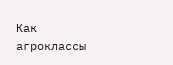Как агроклассы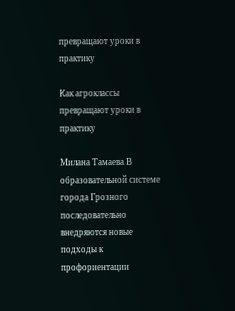превращают уроки в практику

Как агроклассы превращают уроки в практику

Милана Тамаева В образовательной системе города Грозного последовательно внедряются новые подходы к профориентации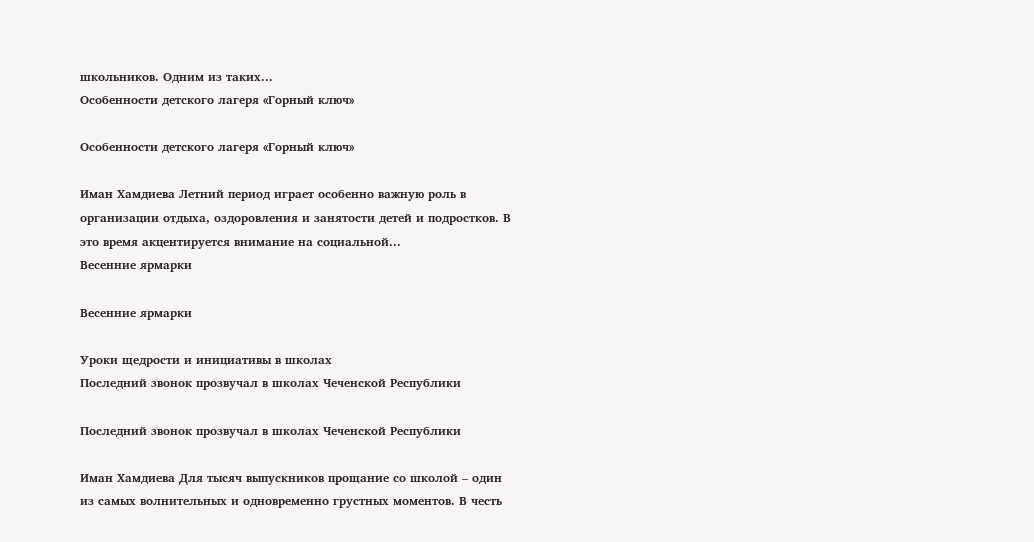школьников. Одним из таких...
Особенности детского лагеря «Горный ключ»

Особенности детского лагеря «Горный ключ»

Иман Хамдиева Летний период играет особенно важную роль в организации отдыха, оздоровления и занятости детей и подростков. В это время акцентируется внимание на социальной...
Весенние ярмарки

Весенние ярмарки

Уроки щедрости и инициативы в школах
Последний звонок прозвучал в школах Чеченской Республики

Последний звонок прозвучал в школах Чеченской Республики

Иман Хамдиева Для тысяч выпускников прощание со школой – один из самых волнительных и одновременно грустных моментов. В честь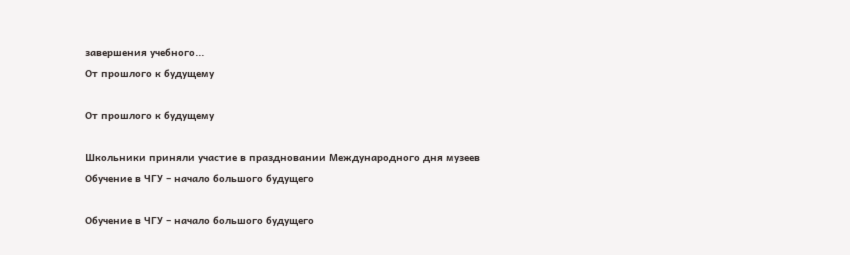завершения учебного...
От прошлого к будущему

От прошлого к будущему

Школьники приняли участие в праздновании Международного дня музеев
Обучение в ЧГУ – начало большого будущего

Обучение в ЧГУ – начало большого будущего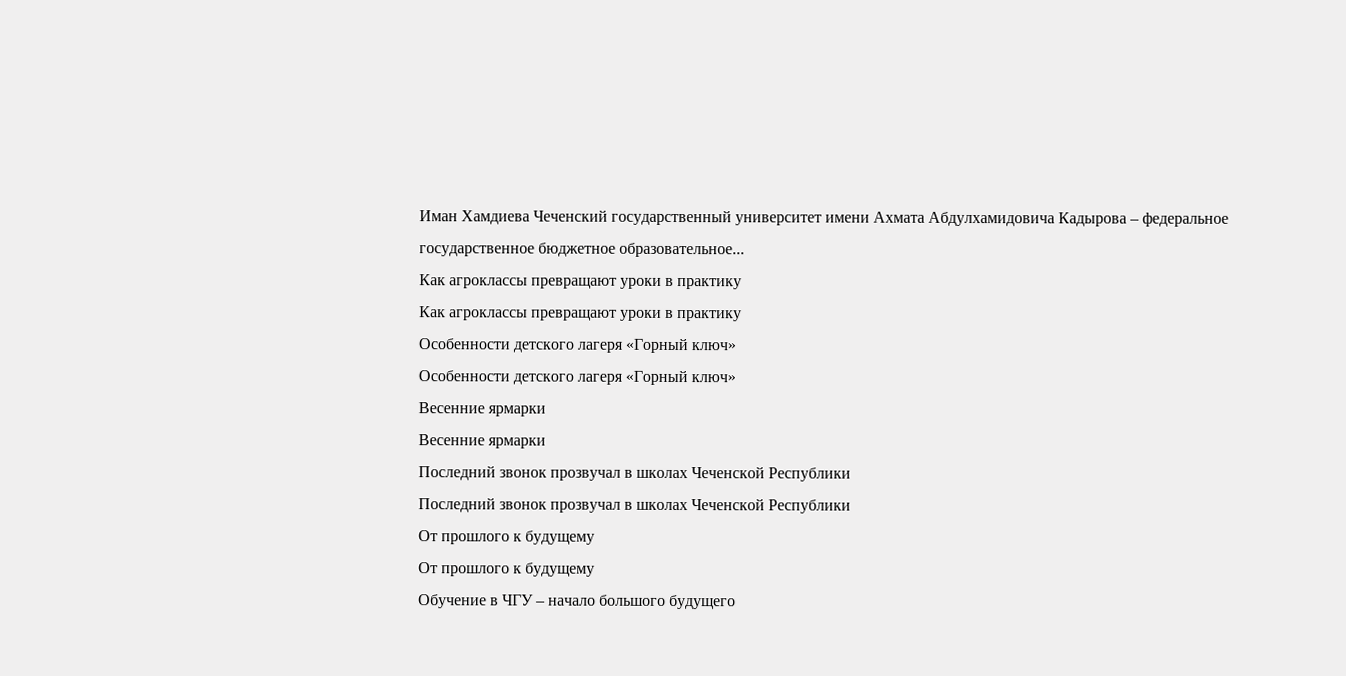Иман Хамдиева Чеченский государственный университет имени Ахмата Абдулхамидовича Кадырова – федеральное государственное бюджетное образовательное...
Как агроклассы превращают уроки в практику
Как агроклассы превращают уроки в практику
Особенности детского лагеря «Горный ключ»
Особенности детского лагеря «Горный ключ»
Весенние ярмарки
Весенние ярмарки
Последний звонок прозвучал в школах Чеченской Республики
Последний звонок прозвучал в школах Чеченской Республики
От прошлого к будущему
От прошлого к будущему
Обучение в ЧГУ – начало большого будущего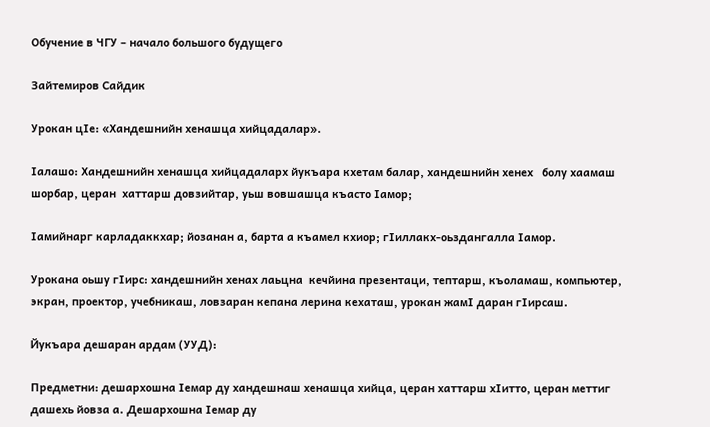Обучение в ЧГУ – начало большого будущего

Зайтемиров Сайдик

Урокан цIе: «Хандешнийн хенашца хийцадалар».

Iалашо: Хандешнийн хенашца хийцадаларх йукъара кхетам балар, хандешнийн хенех   болу хаамаш  шорбар, церан  хаттарш довзийтар, уьш вовшашца къасто Iамор;

Iамийнарг карладаккхар; йозанан а, барта а къамел кхиор; гIиллакх-оьздангалла Iамор.

Урокана оьшу гIирс: хандешнийн хенах лаьцна  кечйина презентаци, тептарш, къоламаш, компьютер, экран, проектор, учебникаш, ловзаран кепана лерина кехаташ, урокан жамI даран гIирсаш.

Йукъара дешаран ардам (УУД):

Предметни: дешархошна Iемар ду хандешнаш хенашца хийца, церан хаттарш хIитто, церан меттиг дашехь йовза а. Дешархошна Iемар ду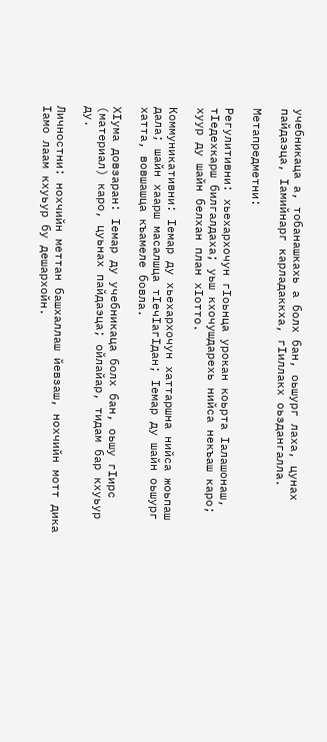учебникаца а, тобанашкахь а болх бан, оьшург лаха, цунах пайдаэца, Iамийнарг карладаккха, гIиллакх оьздангалла.

Метапредметни:

Регулитивни: хьехархочун гIоьнца урокан коьрта Iалашонаш, тIедехкарш билгалдаха; уьш кхочушдарехь нийса некъаш каро; хуур ду шайн белхан план хIотто.

Коммуникативни: Iемар ду хьехархочун хаттаршна нийса жоьпаш дала; шайн хаарш масалшца тIечIагIдан; Iемар ду шайн оьшург хатта, вовшашца къамеле бовла.

ХIума довзаран: Iемар ду учебникаца болх бан, оьшу гIирс (материал) каро, цуьнах пайдаэца; ойлайар, тидам бар кхуьур ду.

Личностни: нохчийн меттан башхаллаш йевзаш, нохчийн мотт дика Iамо лаам кхуьур бу дешархойн.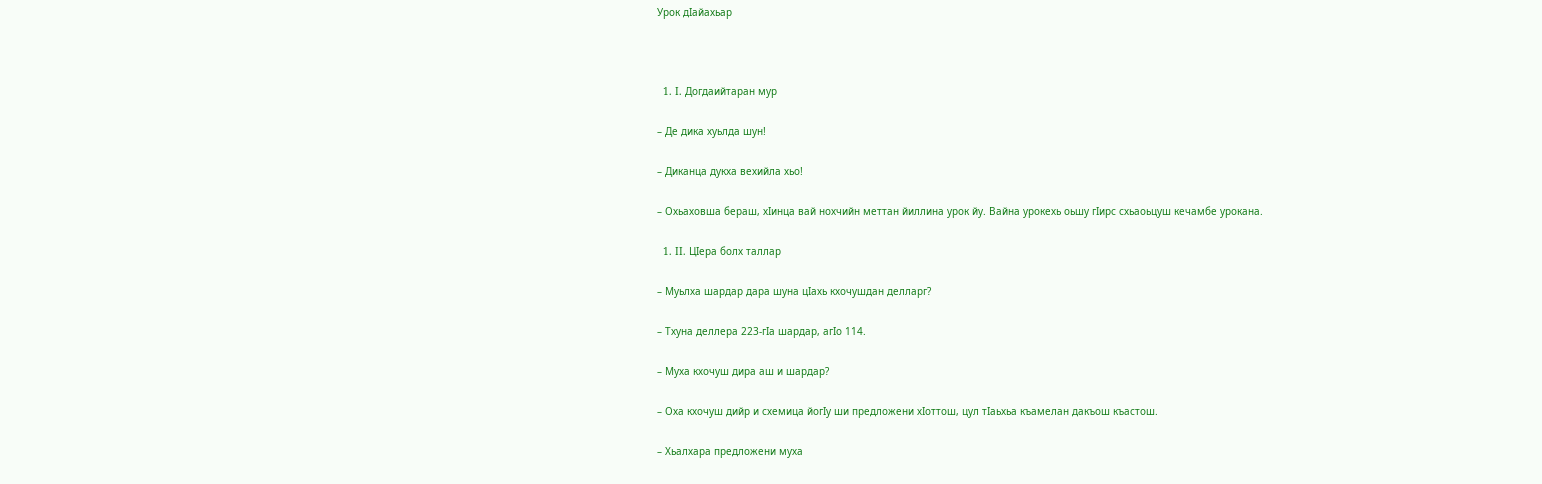Урок дIайахьар



  1. I. Догдаийтаран мур

– Де дика хуьлда шун!

– Диканца дукха вехийла хьо!

– Охьаховша бераш, хIинца вай нохчийн меттан йиллина урок йу. Вайна урокехь оьшу гIирс схьаоьцуш кечамбе урокана.

  1. II. ЦIера болх таллар

– Муьлха шардар дара шуна цIахь кхочушдан делларг?

– Тхуна деллера 223-гIа шардар, агIо 114.

– Муха кхочуш дира аш и шардар?

– Оха кхочуш дийр и схемица йогIу ши предложени хIоттош, цул тIаьхьа къамелан дакъош къастош.

– Хьалхара предложени муха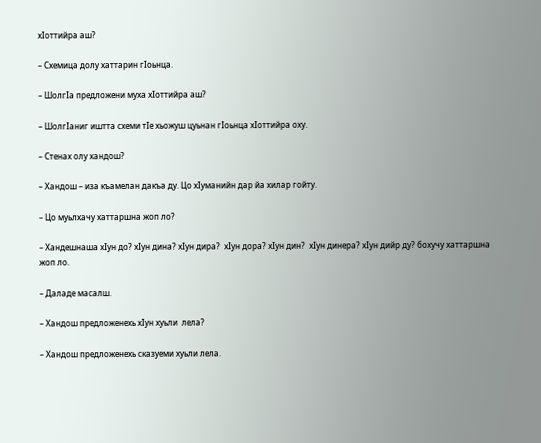хIоттийра аш?

– Схемица долу хаттарин гIоьнца.

– ШолгIа предложени муха хIоттийра аш?

– ШолгIаниг иштта схеми тIе хьожуш цуьнан гIоьнца хIоттийра оху.

– Стенах олу хандош?

– Хандош – иза къамелан дакъа ду. Цо хIуманийн дар йа хилар гойту.

– Цо муьлхачу хаттаршна жоп ло?

– Хандешнаша хIун до? хIун дина? хIун дира?  хIун дора? хIун дин?  хIун динера? хIун дийр ду? бохучу хаттаршна жоп ло.

– Даладе масалш.

– Хандош предложенехь хIун хуьли  лела?

– Хандош предложенехь сказуеми хуьли лела.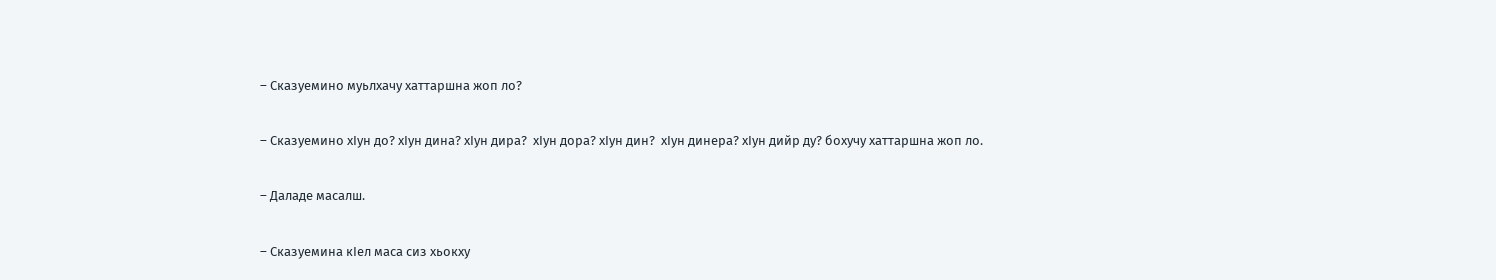– Сказуемино муьлхачу хаттаршна жоп ло?

– Сказуемино хIун до? хIун дина? хIун дира?  хIун дора? хIун дин?  хIун динера? хIун дийр ду? бохучу хаттаршна жоп ло.

– Даладе масалш.

– Сказуемина кIел маса сиз хьокху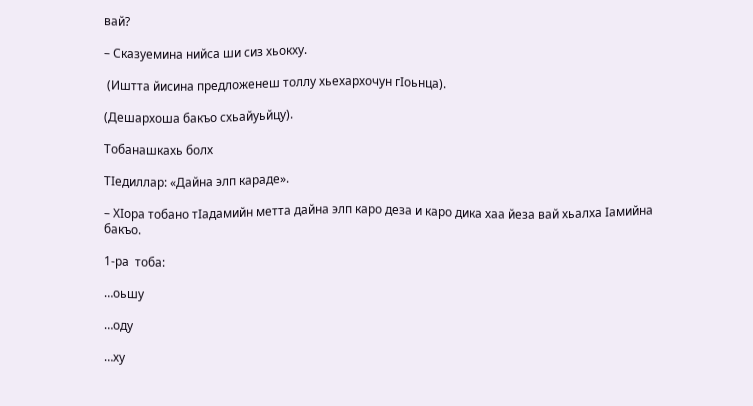вай?

– Сказуемина нийса ши сиз хьокху.

 (Иштта йисина предложенеш толлу хьехархочун гIоьнца).

(Дешархоша бакъо схьайуьйцу).

Тобанашкахь болх

ТIедиллар: «Дайна элп караде».

– ХIора тобано тIадамийн метта дайна элп каро деза и каро дика хаа йеза вай хьалха Iамийна бакъо.

1-ра  тоба:

…оьшу

…оду

…ху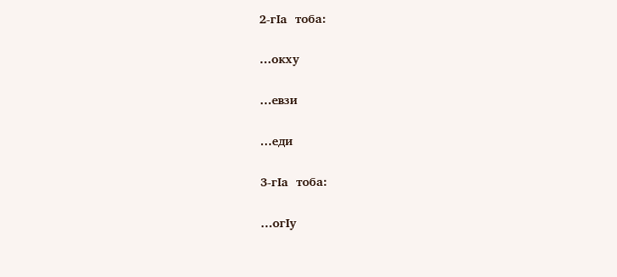2-гIа  тоба:

…окху

…евзи

…еди

3-гIа  тоба:

…огIу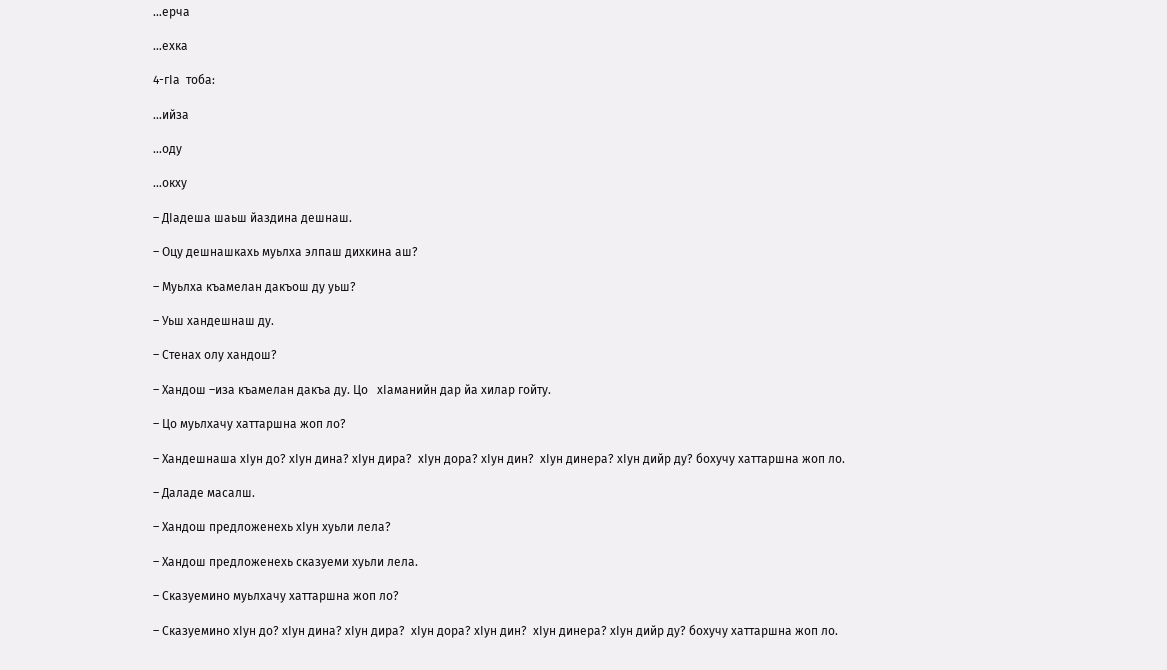…ерча

…ехка

4-гIа  тоба:

…ийза

…оду

…окху

– ДIадеша шаьш йаздина дешнаш.

– Оцу дешнашкахь муьлха элпаш дихкина аш?

– Муьлха къамелан дакъош ду уьш?

– Уьш хандешнаш ду.

– Стенах олу хандош?

– Хандош –иза къамелан дакъа ду. Цо   хIаманийн дар йа хилар гойту.

– Цо муьлхачу хаттаршна жоп ло?

– Хандешнаша хIун до? хIун дина? хIун дира?  хIун дора? хIун дин?  хIун динера? хIун дийр ду? бохучу хаттаршна жоп ло.

– Даладе масалш.

– Хандош предложенехь хIун хуьли лела?

– Хандош предложенехь сказуеми хуьли лела.

– Сказуемино муьлхачу хаттаршна жоп ло?

– Сказуемино хIун до? хIун дина? хIун дира?  хIун дора? хIун дин?  хIун динера? хIун дийр ду? бохучу хаттаршна жоп ло.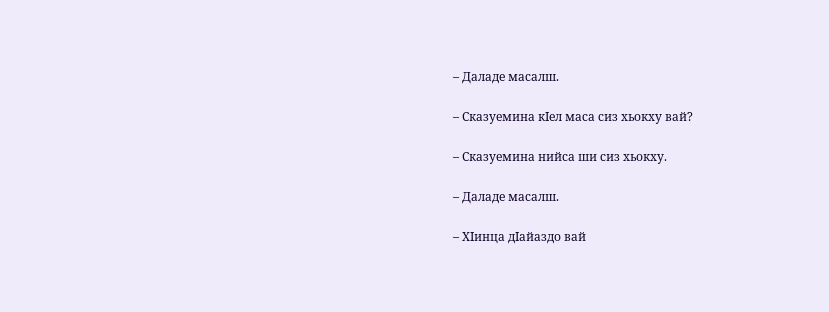– Даладе масалш.

– Сказуемина кIел маса сиз хьокху вай?

– Сказуемина нийса ши сиз хьокху.

– Даладе масалш.

– ХIинца дIайаздо вай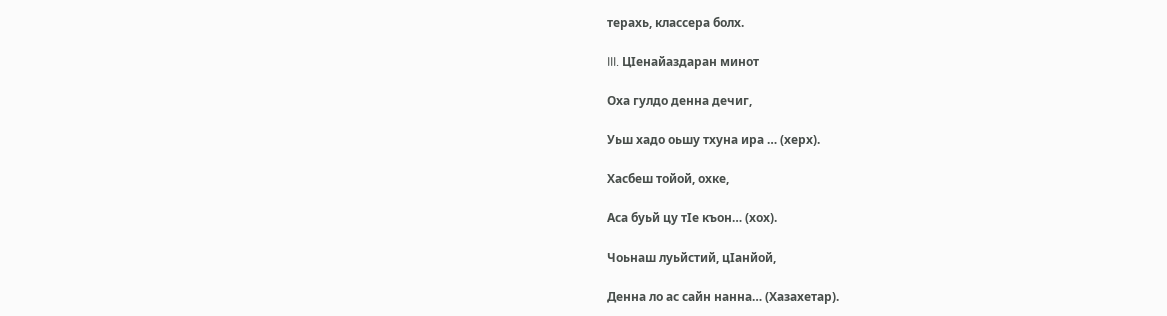терахь, классера болх.

III. ЦIенайаздаран минот

Оха гулдо денна дечиг,

Уьш хадо оьшу тхуна ира … (херх).

Хасбеш тойой, охке,

Аса буьй цу тIе къон… (хох).

Чоьнаш луьйстий, цIанйой,

Денна ло ас сайн нанна… (Хазахетар).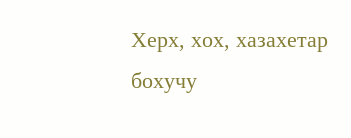Херх, хох, хазахетар бохучу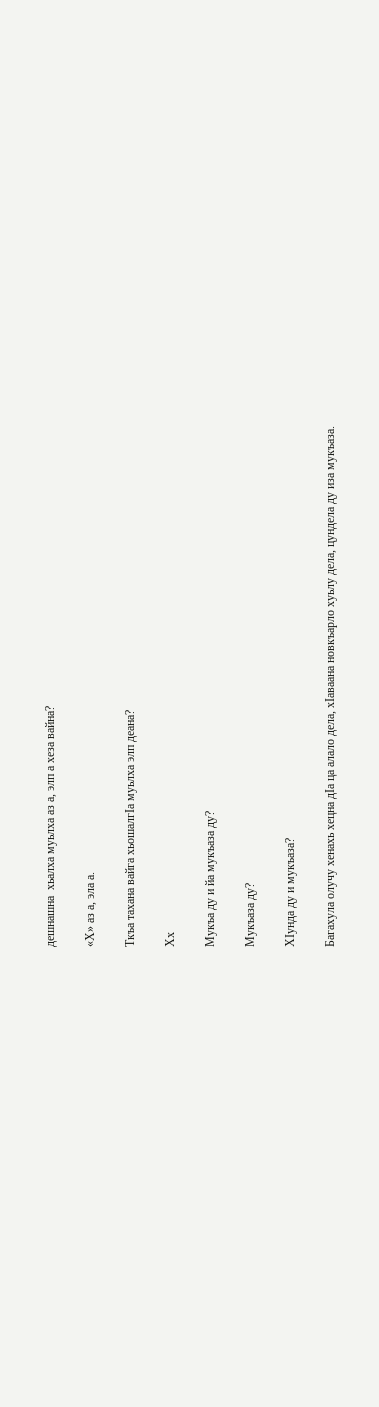дешнашна  хьалха муьлха аз а, элп а хеза вайна?

«Х» аз а, эла а.

Ткъа тахана вайга хьошалгIа муьлха элп деана?

Хх

Мукъа ду и йа мукъаза ду?

Мукъаза ду?

ХIунда ду и мукъаза?

Багахула олучу хенахь хецна дIа ца алало дела, хIаваана новкъарло хуьлу дела, цундела ду иза мукъаза.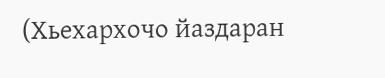(Хьехархочо йаздаран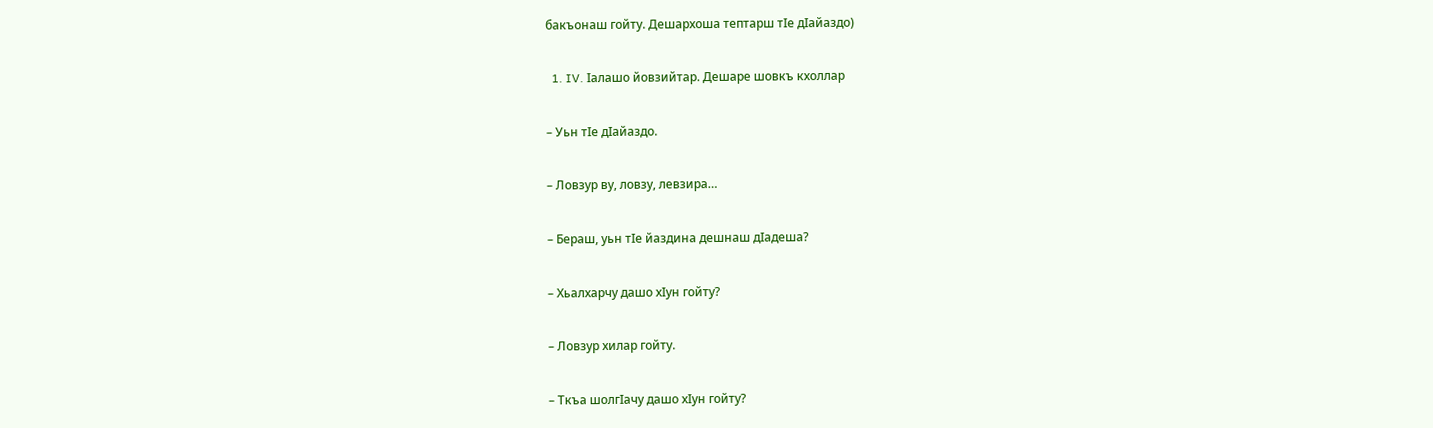бакъонаш гойту. Дешархоша тептарш тIе дIайаздо)

  1. IV. Iалашо йовзийтар. Дешаре шовкъ кхоллар

– Уьн тIе дIайаздо.

– Ловзур ву, ловзу, левзира…

– Бераш, уьн тIе йаздина дешнаш дIадеша?

– Хьалхарчу дашо хIун гойту?

– Ловзур хилар гойту.

– Ткъа шолгIачу дашо хIун гойту?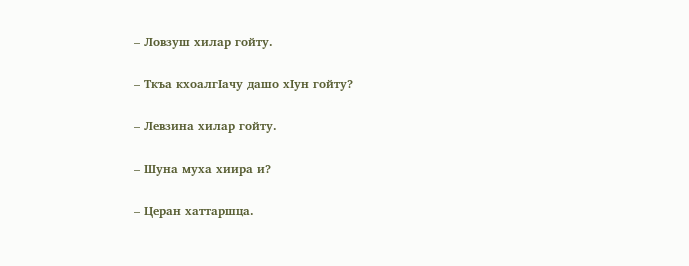– Ловзуш хилар гойту.

– Ткъа кхоалгIачу дашо хIун гойту?

– Левзина хилар гойту.

– Шуна муха хиира и?

– Церан хаттаршца.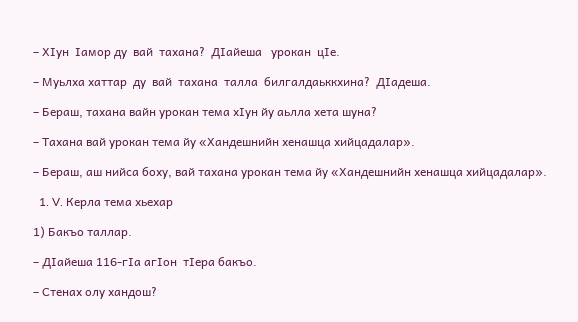– ХIун  Iамор ду  вай  тахана?  ДIайеша   урокан  цIе.

– Муьлха хаттар  ду  вай  тахана  талла  билгалдаьккхина?  ДIадеша.

– Бераш, тахана вайн урокан тема хIун йу аьлла хета шуна?

– Тахана вай урокан тема йу «Хандешнийн хенашца хийцадалар».

– Бераш, аш нийса боху, вай тахана урокан тема йу «Хандешнийн хенашца хийцадалар».

  1. V. Керла тема хьехар

1) Бакъо таллар.

– ДIайеша 116-гIа агIон  тIера бакъо.

– Стенах олу хандош?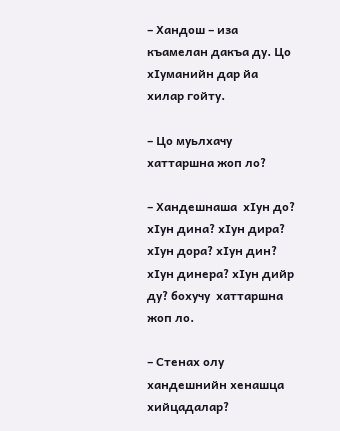– Хандош – иза къамелан дакъа ду. Цо хIуманийн дар йа хилар гойту.

– Цо муьлхачу хаттаршна жоп ло?

– Хандешнаша  хIун до? хIун дина? хIун дира?  хIун дора? хIун дин?  хIун динера? хIун дийр ду? бохучу  хаттаршна  жоп ло.

– Стенах олу хандешнийн хенашца хийцадалар?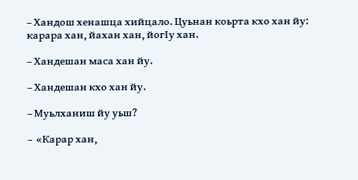– Хандош хенашца хийцало. Цуьнан коьрта кхо хан йу: карара хан, йахан хан, йогIу хан.

– Хандешан маса хан йу.

– Хандешан кхо хан йу.

– Муьлханиш йу уьш?

–  «Карар хан,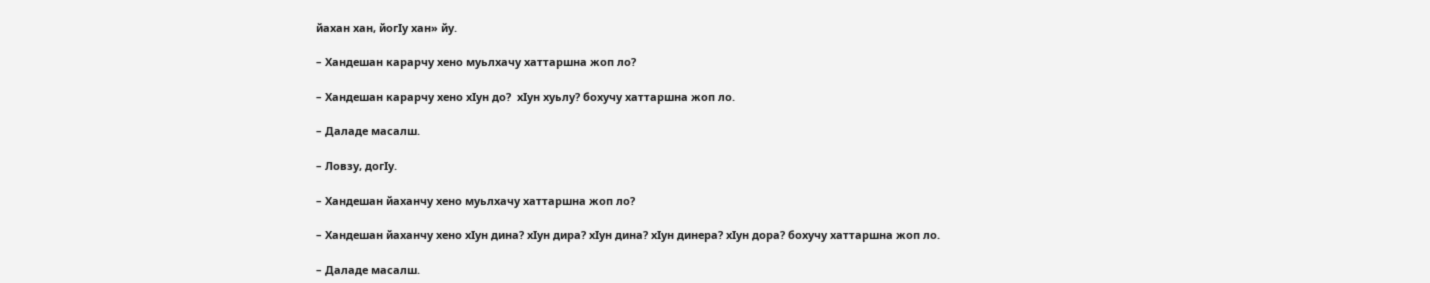йахан хан, йогIу хан» йу.

– Хандешан карарчу хено муьлхачу хаттаршна жоп ло?

– Хандешан карарчу хено хIун до?  хIун хуьлу? бохучу хаттаршна жоп ло.

– Даладе масалш.

– Ловзу, догIу.

– Хандешан йаханчу хено муьлхачу хаттаршна жоп ло?

– Хандешан йаханчу хено хIун дина? хIун дира? хIун дина? хIун динера? хIун дора? бохучу хаттаршна жоп ло.

– Даладе масалш.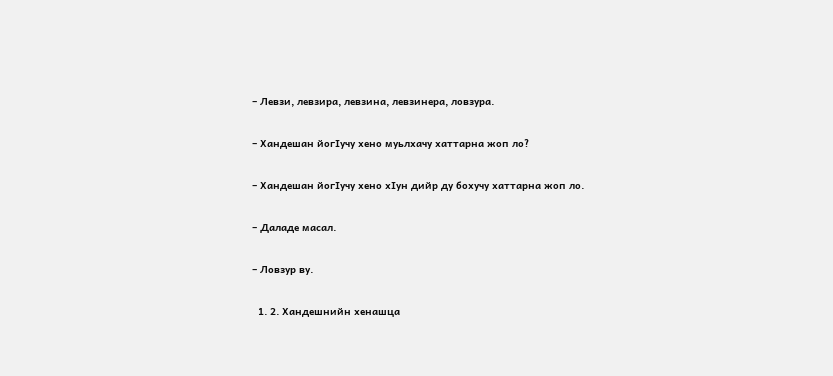– Левзи, левзира, левзина, левзинера, ловзура.

– Хандешан йогIучу хено муьлхачу хаттарна жоп ло?

– Хандешан йогIучу хено хIун дийр ду бохучу хаттарна жоп ло.

– Даладе масал.

– Ловзур ву.

  1. 2. Хандешнийн хенашца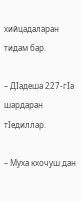хийцадаларан тидам бар.

– ДIадеша 227-гIа шардаран тIедиллар.

– Муха кхочуш дан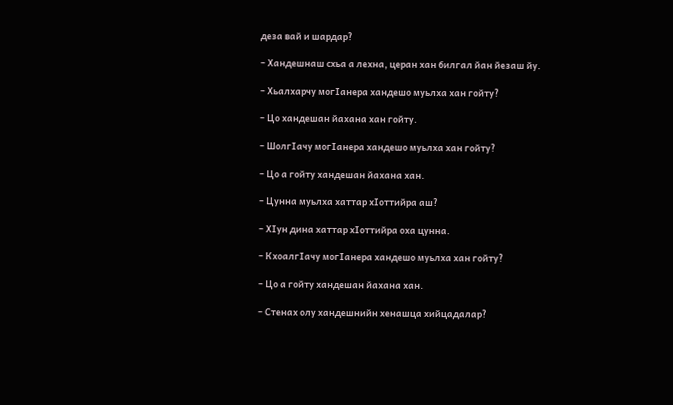деза вай и шардар?

– Хандешнаш схьа а лехна, церан хан билгал йан йезаш йу.

– Хьалхарчу могIанера хандешо муьлха хан гойту?

– Цо хандешан йахана хан гойту.

– ШолгIачу могIанера хандешо муьлха хан гойту?

– Цо а гойту хандешан йахана хан.

– Цунна муьлха хаттар хIоттийра аш?

– ХIун дина хаттар хIоттийра оха цунна.

– КхоалгIачу могIанера хандешо муьлха хан гойту?

– Цо а гойту хандешан йахана хан.

– Стенах олу хандешнийн хенашца хийцадалар?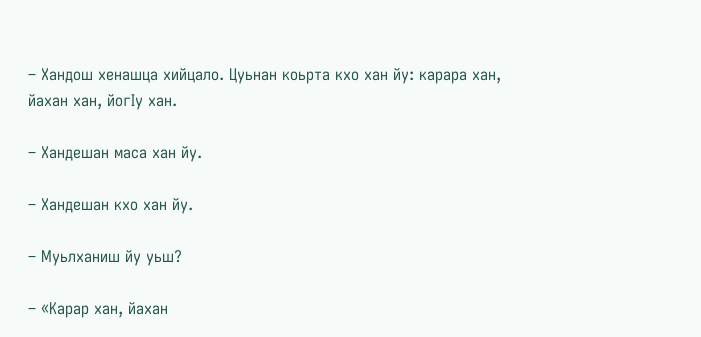– Хандош хенашца хийцало. Цуьнан коьрта кхо хан йу: карара хан, йахан хан, йогIу хан.

– Хандешан маса хан йу.

– Хандешан кхо хан йу.

– Муьлханиш йу уьш?

– «Карар хан, йахан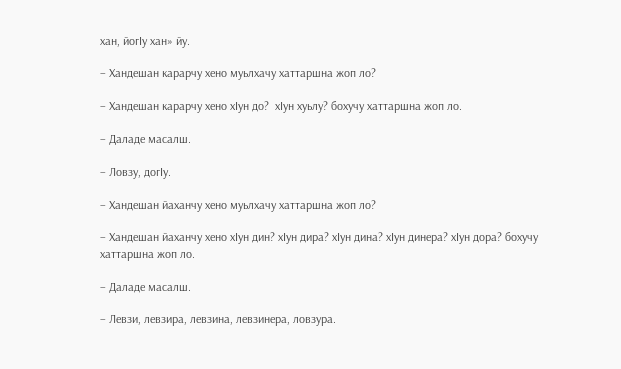хан, йогIу хан» йу.

– Хандешан карарчу хено муьлхачу хаттаршна жоп ло?

– Хандешан карарчу хено хIун до?  хIун хуьлу? бохучу хаттаршна жоп ло.

– Даладе масалш.

– Ловзу, догIу.

– Хандешан йаханчу хено муьлхачу хаттаршна жоп ло?

– Хандешан йаханчу хено хIун дин? хIун дира? хIун дина? хIун динера? хIун дора? бохучу хаттаршна жоп ло.

– Даладе масалш.

– Левзи, левзира, левзина, левзинера, ловзура.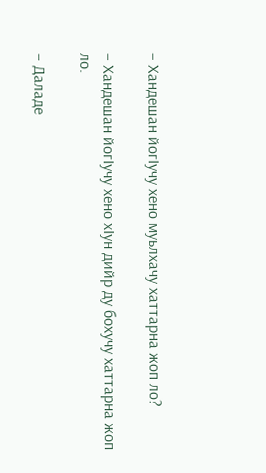– Хандешан йогIучу хено муьлхачу хаттарна жоп ло?

– Хандешан йогIучу хено хIун дийр ду бохучу хаттарна жоп ло.

– Даладе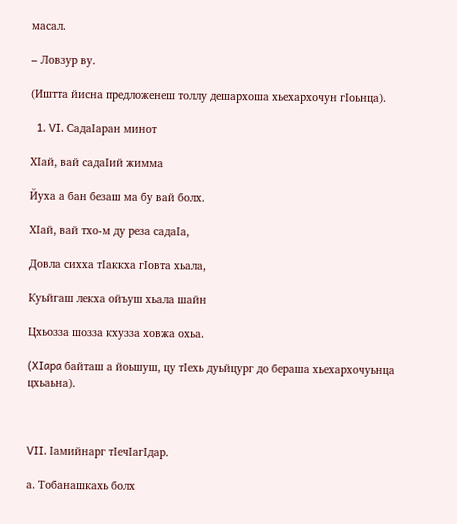масал.

– Ловзур ву.

(Иштта йисна предложенеш толлу дешархоша хьехархочун гIоьнца).

  1. VI. СадаIаран минот

ХIай, вай садаIий жимма

Йуха а бан безаш ма бу вай болх.

ХIай, вай тхо-м ду реза садаIа,

Довла сихха тIаккха гIовта хьала,

Куьйгаш лекха ойъуш хьала шайн

Цхьозза шозза кхузза ховжа охьа.

(XIapa байташ а йоьшуш, цу тIехь дуьйцург до бераша хьехархочуьнца цхьаьна).



VII. Iамийнарг тIечIагIдар.

а. Тобанашкахь болх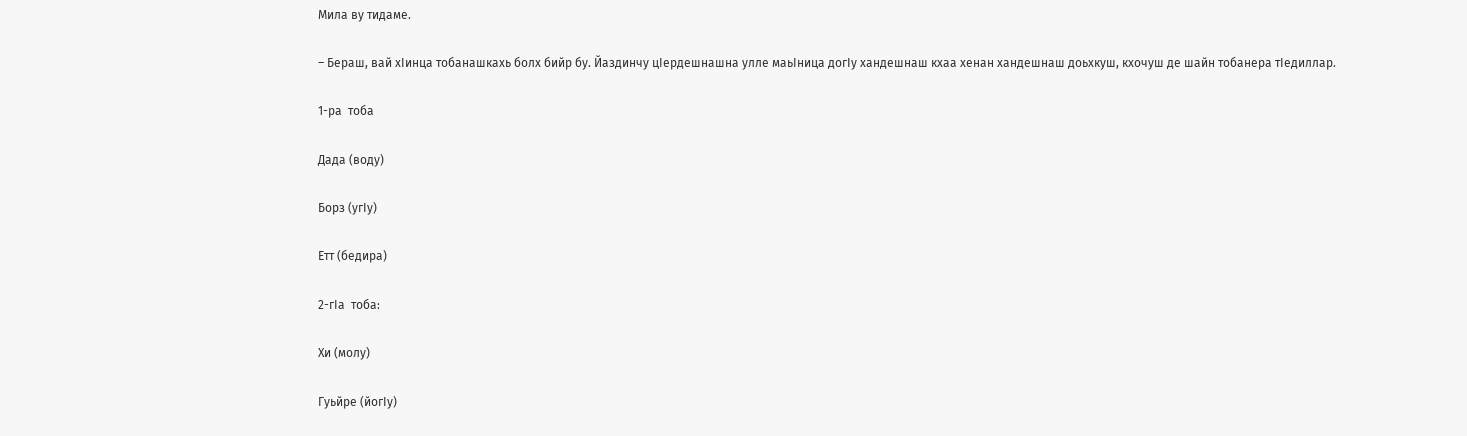Мила ву тидаме.

– Бераш, вай хIинца тобанашкахь болх бийр бу. Йаздинчу цIердешнашна улле маьIница догIу хандешнаш кхаа хенан хандешнаш доьхкуш, кхочуш де шайн тобанера тIедиллар.

1-ра  тоба

Дада (воду)

Борз (угIу)

Етт (бедира)

2-гIа  тоба:

Хи (молу)

Гуьйре (йогIу)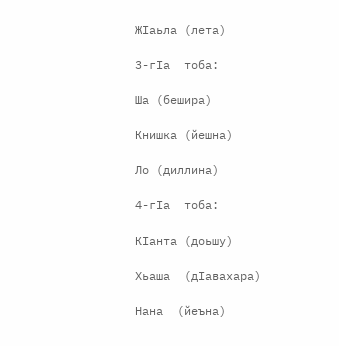ЖIаьла (лета)

3-гIа  тоба:

Ша (бешира)

Книшка (йешна)

Ло (диллина)

4-гIа  тоба:

КIанта (доьшу)

Хьаша  (дIавахара)

Нана  (йеъна)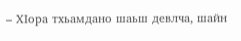– ХIора тхьамдано шаьш девлча, шайн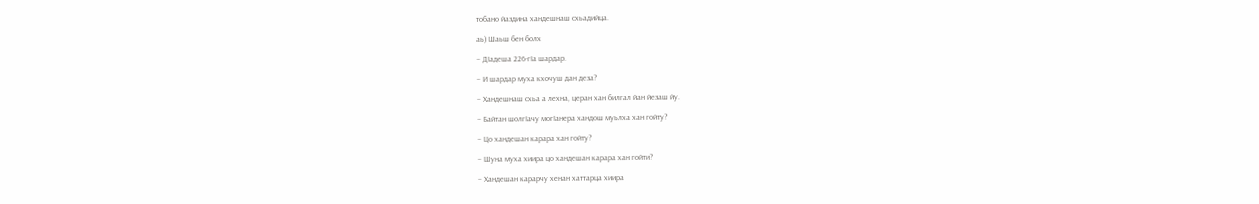тобано йаздина хандешнаш схьадийца.

аь) Шаьш бен болх

– ДIадеша 226-гIа шардар.

– И шардар муха кхочуш дан деза?

– Хандешнаш схьа а лехна, церан хан билгал йан йезаш йу.

– Байтан шолгIачу могIанера хандош муьлха хан гойту?

– Цо хандешан карара хан гойту?

– Шуна муха хиира цо хандешан карара хан гойти?

– Хандешан карарчу хенан хаттарца хиира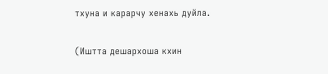тхуна и карарчу хенахь дуйла.

(Иштта дешархоша кхин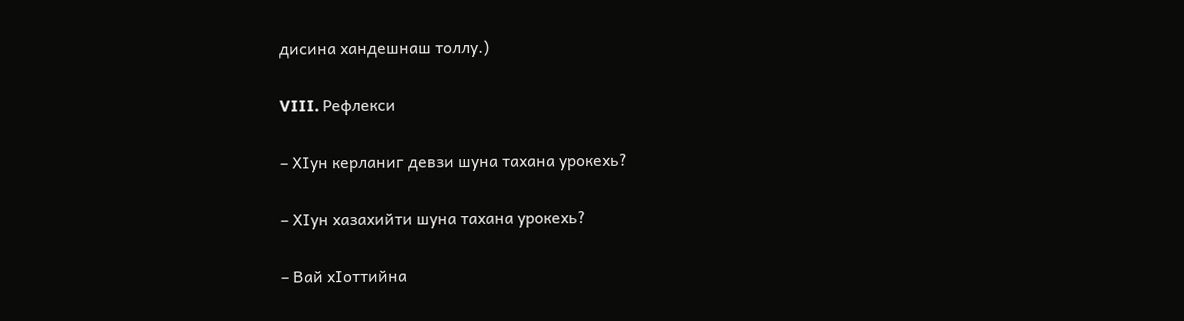дисина хандешнаш толлу.)

VIII. Рефлекси

– ХIун керланиг девзи шуна тахана урокехь?

– ХIун хазахийти шуна тахана урокехь?

– Вай хIоттийна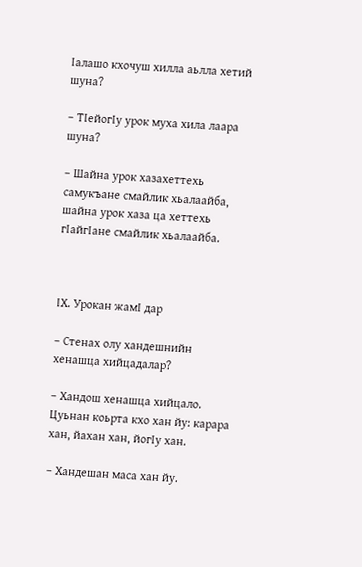Iалашо кхочуш хилла аьлла хетий шуна?

– ТIейогIу урок муха хила лаара шуна?

– Шайна урок хазахеттехь самукъане смайлик хьалаайба, шайна урок хаза ца хеттехь гIайгIане смайлик хьалаайба.



IХ. Урокан жамI дар

– Стенах олу хандешнийн хенашца хийцадалар?

– Хандош хенашца хийцало. Цуьнан коьрта кхо хан йу: карара хан, йахан хан, йогIу хан.

– Хандешан маса хан йу.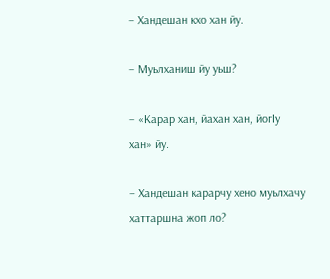– Хандешан кхо хан йу.

– Муьлханиш йу уьш?

– «Карар хан, йахан хан, йогIу хан» йу.

– Хандешан карарчу хено муьлхачу хаттаршна жоп ло?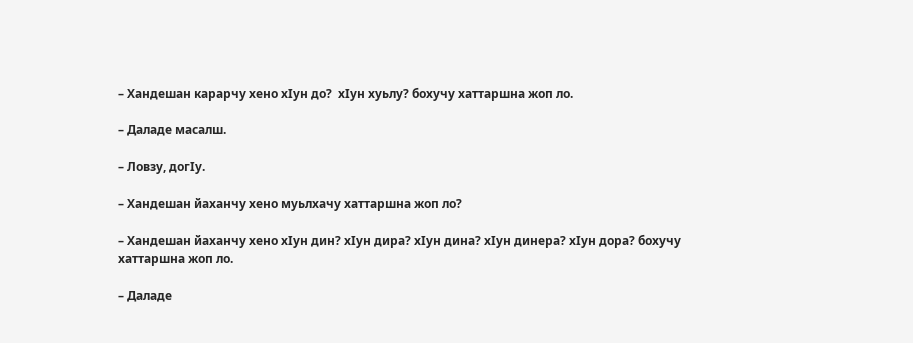– Хандешан карарчу хено хIун до?  хIун хуьлу? бохучу хаттаршна жоп ло.

– Даладе масалш.

– Ловзу, догIу.

– Хандешан йаханчу хено муьлхачу хаттаршна жоп ло?

– Хандешан йаханчу хено хIун дин? хIун дира? хIун дина? хIун динера? хIун дора? бохучу хаттаршна жоп ло.

– Даладе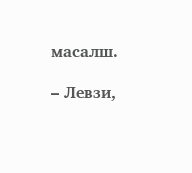масалш.

– Левзи,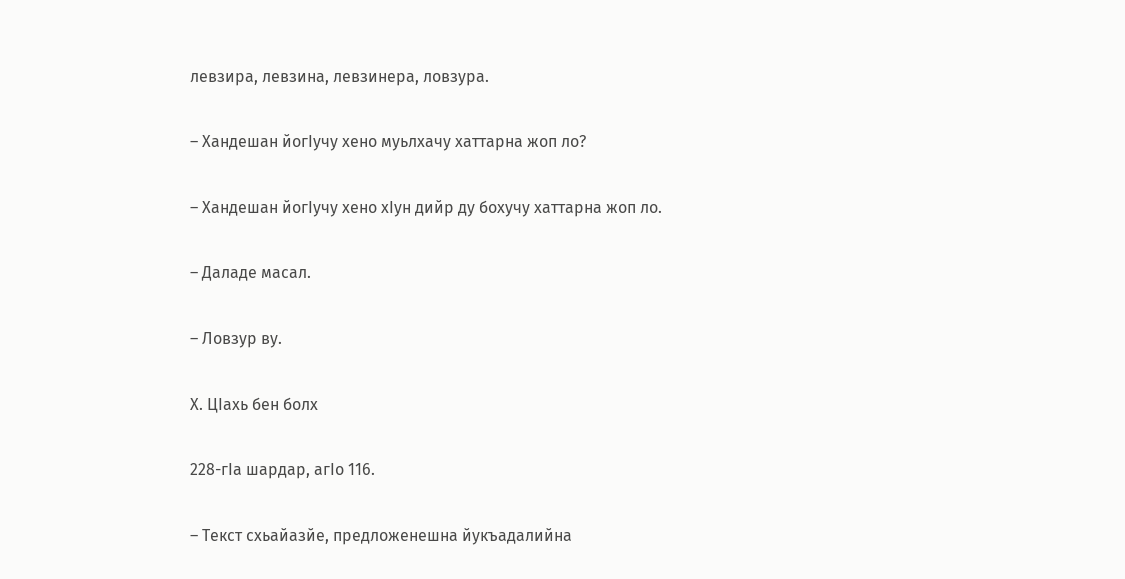левзира, левзина, левзинера, ловзура.

– Хандешан йогIучу хено муьлхачу хаттарна жоп ло?

– Хандешан йогIучу хено хIун дийр ду бохучу хаттарна жоп ло.

– Даладе масал.

– Ловзур ву.

Х. ЦIахь бен болх

228-гIа шардар, агIо 116.

– Текст схьайазйе, предложенешна йукъадалийна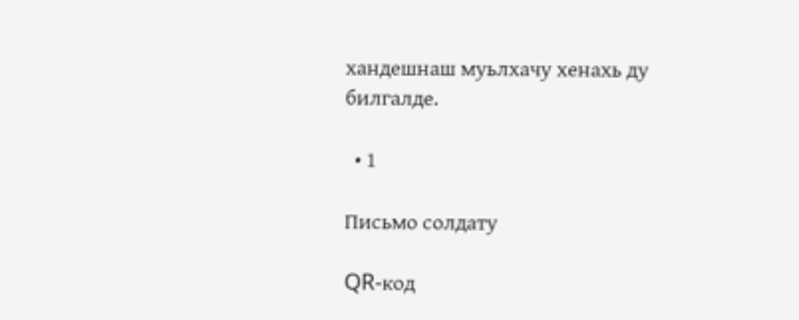хандешнаш муьлхачу хенахь ду билгалде.

  • 1

Письмо солдату

QR-код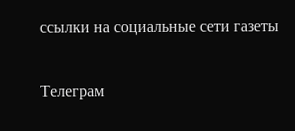ссылки на социальные сети газеты

Телеграм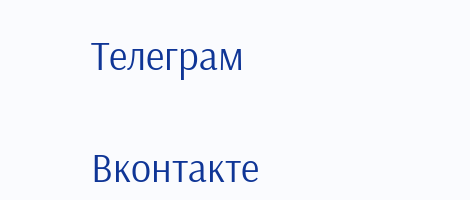Телеграм

Вконтакте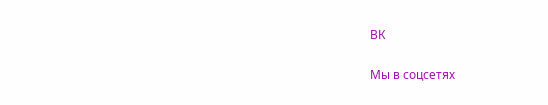ВК

Мы в соцсетях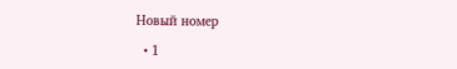Новый номер

  • 1